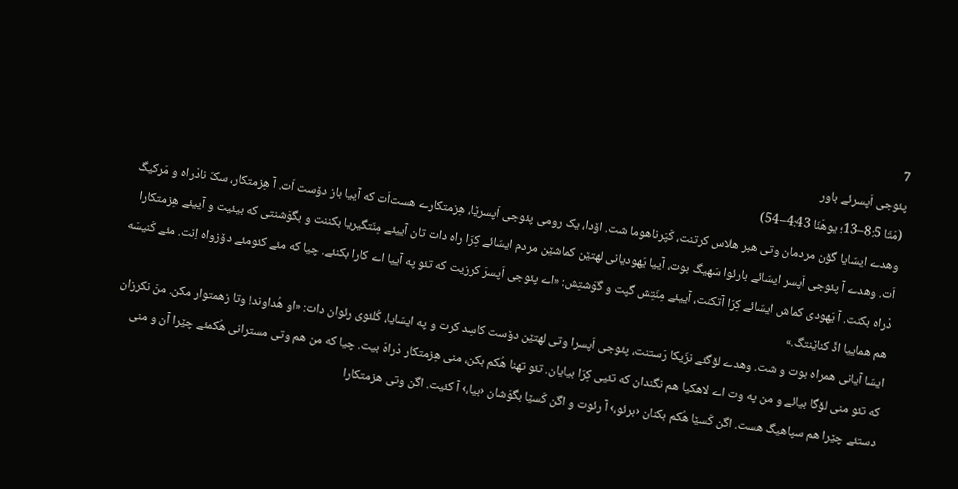7
پئوجی اَپسرئے باور
(مَتّا 8:5–13؛ یوهَنّا 4:43–54)
وهدے ایسّایا گۆن مردمان وتی هبر هلاس کرتنت، کَپَرناهوما شت. اۆدا، یک رومی پئوجی اَپسرێا، هِزمتکارے هست‌اَت که آییا باز دۆست اَت. آ هِزمتکار، سکّ نادْراه و مَرکیگ اَت. وهدے آ پئوجی اَپسر ایسّائے بارئوا سَهیگ بوت، آییا یَهودیانی لهتێن کماشێن مردم ایسّائے کِرّا راه دات تان آییئے مِنّتگیریا بکننت و بگوَشنتی که بیئیت و آییئے هِزمتکارا دْراه بکنت. آ یَهودی کماش ایسّائے کِرّا آتکنت، آییئے مِنّتِش گپت و گوَشتِش: «اے پئوجی اَپسرَ کرزیت که تئو په آییا اے کارا بکنئے. چیا که مئے کئومئے دۆزواه اِنت. مئے کَنیسَه هم هماییا اڈّ کناێنتگ.»
ایسّا آیانی همراه بوت و شت. وهدے لۆگئے نزّیکا رَستنت، پئوجی اَپسرا وتی لهتێن دۆست کاسِد کرت و په ایسّایا، کُلئوی رئوان دات: «او هُداوند! وتا زهمتوار مکن. منَ نکرزان که تئو منی لۆگا بیائے و من په وت اے لاهکیا هم نگندان که تئیی کِرّا بیایان. تئو تهنا هُکم بکن، منی هِزمتکار دْراهَ بیت. چیا که من هم وتی مسترانی هُکمئے چێرا آن و منی دستئے چێرا هم سپاهیگ هست. اگن کَسێا هُکم بکنان ‹برئو،› آ رئوت و اگن کَسێا بگوَشان ‹بیا،› آ کئیت. اگن وتی هزمتکارا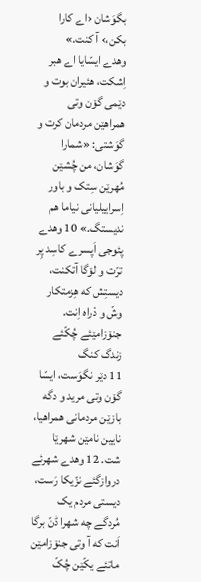بگوَشان ‹اے کارا بکن،› آ کنت.»
وهدے ایسّایا اے هبر اِشکت، هئیران بوت و دێمی گۆن وتی همراهێن مردمان کرت و گوَشتی: «شمارا گوَشان، من چُشێن مُهرێن سِتک و باور اِسراییلیانی نیاما هم ندیستگ.» 10 وهدے پئوجی اَپسرے کاسِد پِر ترّت و لۆگا آتکنت، دیستِش که هِزمتکار وشّ و دْراه اِنت.
جنۆزامێئے چُکّئے زندگ کنگ
11 دێر نگوَست، ایسّا گۆن وتی مرید و دگه بازێن مردمانی همراهیا، نایین نامێن شهرێا شت. 12 وهدے شهرئے دروازگئے نزّیکا رَست، دیستی مردم یک مُردگے چه شهرا ڈنّ برگا اَنت که آ وتی جنۆزامێن ماتئے یکّێن چُکّ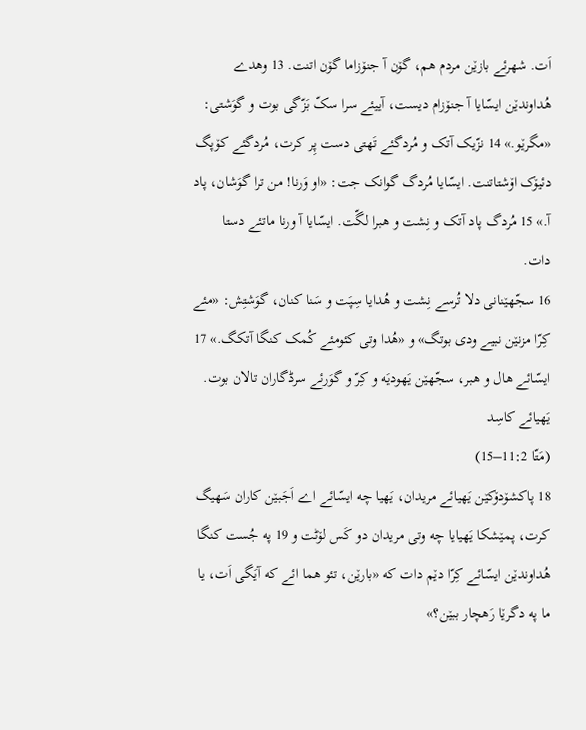اَت. شهرئے بازێن مردم هم، گۆن آ جنۆزاما گۆن اتنت. 13 وهدے هُداوندێن ایسّایا آ جنۆزام دیست، آییئے سرا سکّ بَزّگی بوت و گوَشتی: «مگرێو.» 14 نزّیک آتک و مُردگئے تَهتی دست پِر کرت، مُردگئے کۆپگ دئیۆک اۆشتاتنت. ایسّایا مُردگ گوانک جت: «او وَرنا! من ترا گوَشان، پاد آ.» 15 مُردگ پاد آتک و نِشت و هبرا لگّت. ایسّایا آ ورنا ماتئے دستا دات.
16 سجّهێنانی دلا تُرسے نِشت و هُدایا سِپَت و سَنا کنان، گوَشتِش: «مئے کِرّا مزنێن نبیے ودی بوتگ» و «هُدا وتی کئومئے کُمک کنگا آتکگ.» 17 ایسّائے هال و هبر، سجّهێن یَهودیَه و کِرّ و گوَرئے سرڈگاران تالان بوت.
یَهیائے کاسِد
(مَتّا 11:2–15)
18 پاکشۆدۆکێن یَهیائے مریدان، یَهیا چه ایسّائے اے اَجَبێن کاران سَهیگ کرت، پمێشکا یَهیایا چه وتی مریدان دو کَس لۆٹت و 19 په جُست کنگا هُداوندێن ایسّائے کِرّا دێم دات که «بارێن، تئو هما ائے که آیَگی اَت، یا ما په دگرێا رَهچار ببێن؟»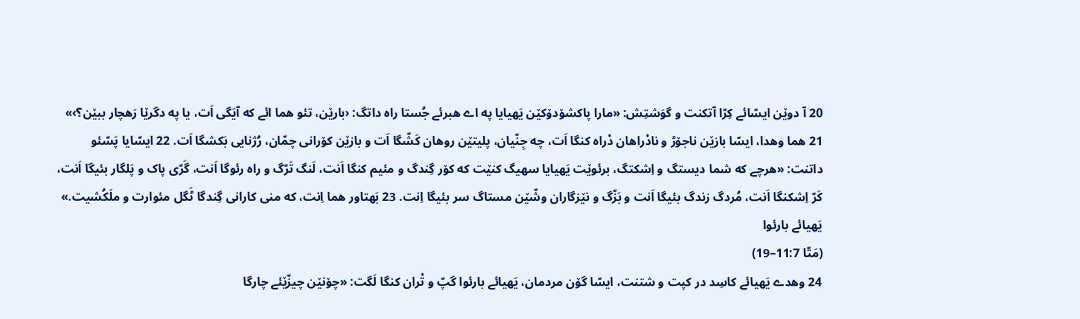20 آ دوێن ایسّائے کِرّا آتکنت و گوَشتِش: «مارا پاکشۆدۆکێن یَهیایا په اے هبرئے جُستا راه داتگ: ‹بارێن، تئو هما ائے که آیَگی اَت، یا په دگرێا رَهچار ببێن؟›» 21 هما وهدا، ایسّا بازێن ناجۆڑ و نادْراهان دْراه کنگا اَت، چه جِنّیان، پلیتێن روهان کَشّگا اَت و بازێن کۆرانی چمّان، رُژنایی بَکشگا اَت. 22 ایسّایا پَسّئو داتنت: «هرچے که شما دیستگ و اِشکتگ، برئوێت یَهیایا سهیگ کنێت که کۆر گِندگ و مئیم کنگا اَنت، لَنگ تَرّگ و راه رئوگا اَنت، گَرّی پاک و پَلگار بئیگا اَنت، کَرّ اِشکنگا اَنت، مُردگ زندگ بئیگا اَنت و بَزّگ و نێزگاران وشّێن مستاگ سر بئیگا اِنت. 23 بَهتاور هما اِنت، که منی کارانی گِندگا ٹَگل مئوارت و ملَکُشیت.»
یَهیائے بارئوا
(مَتّا 11:7–19)
24 وهدے یَهیائے کاسِد در کپت و شتنت، ایسّا گۆن مردمان، یَهیائے بارئوا گپّ و تْران کنگا لَگت: «چۆنێن چیزّێئے چارگا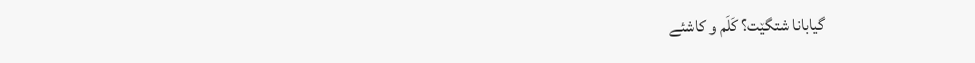گیابانا شتگێت؟ کَلَم و کاشئے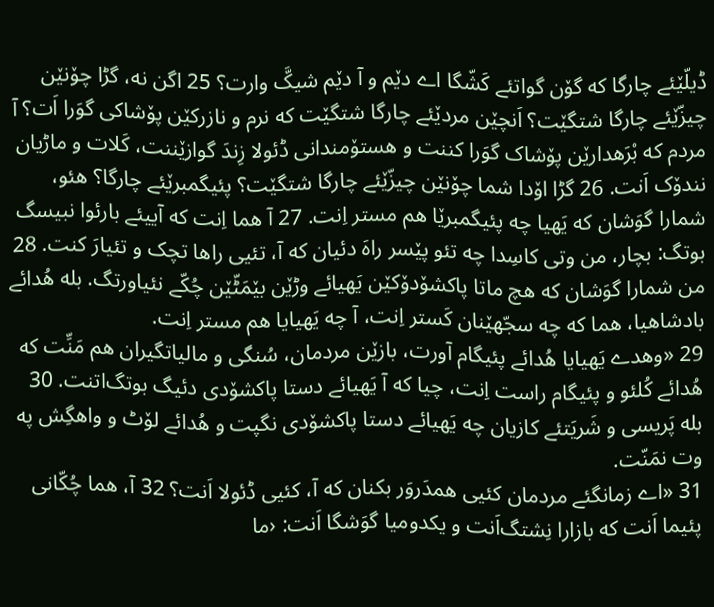ڈیلّێئے چارگا که گۆن گواتئے کَشّگا اے دێم و آ دێم شیکَّ وارت؟ 25 اگن نه، گڑا چۆنێن چیزّێئے چارگا شتگێت؟ اَنچێن مردێئے چارگا شتگێت که نرم و نازرکێن پۆشاکی گوَرا اَت؟ آ مردم که بْرَهدارێن پۆشاک گوَرا کننت و هستۆمندانی ڈئولا زِندَ گوازێننت، کَلات و ماڑیان نندۆک اَنت. 26 گڑا اۆدا شما چۆنێن چیزّێئے چارگا شتگێت؟ پئیگمبرێئے چارگا؟ هئو، شمارا گوَشان که یَهیا چه پئیگمبرێا هم مستر اِنت. 27 آ هما اِنت که آییئے بارئوا نبیسگ بوتگ: بچار، من وتی کاسِدا چه تئو پێسر راهَ دئیان که آ، تئیی راها تچک و تئیارَ کنت. 28 من شمارا گوَشان که هچ ماتا پاکشۆدۆکێن یَهیائے وڑێن بێمَٹّێن چُکّے نئیاورتگ. بله هُدائے بادشاهیا، هما که چه سجّهێنان کَستر اِنت، آ چه یَهیایا هم مستر اِنت.
29 «وهدے یَهیایا هُدائے پئیگام آورت، بازێن مردمان، سُنگی و مالیاتگیران هم مَنِّت که هُدائے کُلئو و پئیگام راست اِنت، چیا که آ یَهیائے دستا پاکشۆدی دئیگ بوتگ‌اتنت. 30 بله پَریسی و شَریَتئے کازیان چه یَهیائے دستا پاکشۆدی نگپت و هُدائے لۆٹ و واهگِش په وت نمَنّت.
31 «اے زمانگئے مردمان کئیی همدَروَر بکنان که آ، کئیی ڈئولا اَنت؟ 32 آ، هما چُکّانی پئیما اَنت که بازارا نِشتگ‌اَنت و یکدومیا گوَشگا اَنت: ‹ما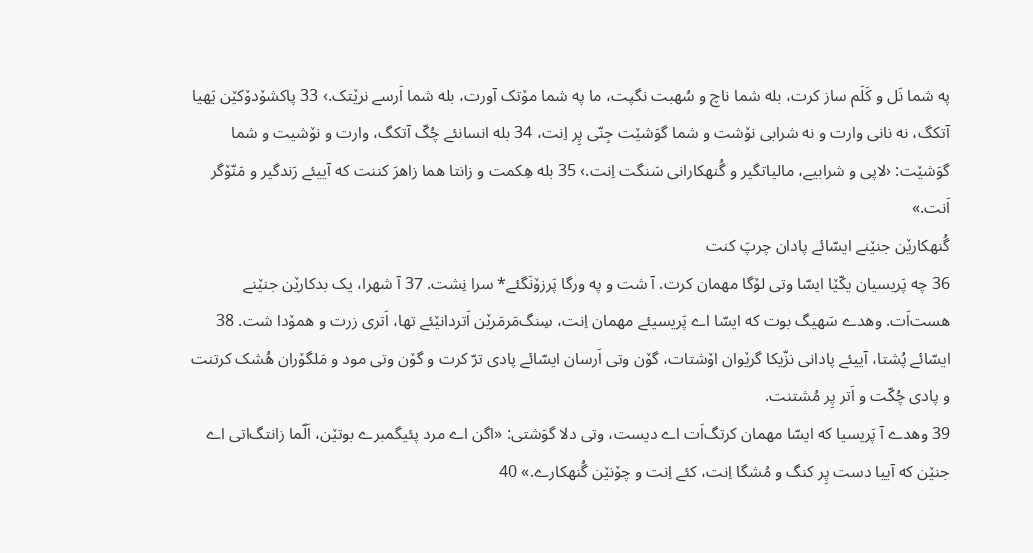په شما نَل و کَلَم ساز کرت، بله شما ناچ و سُهبت نگپت، ما په شما مۆتک آورت، بله شما اَرسے نرێتک.› 33 پاکشۆدۆکێن یَهیا آتکگ، نه نانی وارت و نه شرابی نۆشت و شما گوَشێت جِنّی پِر اِنت، 34 بله انسانئے چُکّ آتکگ، وارت و نۆشیت و شما گوَشێت: ‹لاپی و شرابیے، مالیاتگیر و گُنهکارانی سَنگت اِنت.› 35 بله هِکمت و زانتا هما زاهرَ کننت که آییئے رَندگیر و مَنّۆگر اَنت.»
گُنهکارێن جنێنے ایسّائے پادان چرپَ کنت
36 چه پَریسیان یکّێا ایسّا وتی لۆگا مهمان کرت. آ شت و په ورگا پَرزۆنَگئے* سرا نِشت. 37 آ شهرا، یک بدکارێن جنێنے هست‌اَت. وهدے سَهیگ بوت که ایسّا اے پَریسیئے مهمان اِنت، سِنگ‌مَرمَرێن اَتردانێئے تها، اَتری زرت و همۆدا شت. 38 ایسّائے پُشتا، آییئے پادانی نزّیکا گرێوان اۆشتات، گۆن وتی اَرسان ایسّائے پادی ترّ کرت و گۆن وتی مود و مَلگۆران هُشک کرتنت و پادی چُکّت و اَتر پِر مُشتنت.
39 وهدے آ پَریسیا که ایسّا مهمان کرتگ‌اَت اے دیست، وتی دلا گوَشتی: «اگن اے مرد پئیگمبرے بوتێن، اَلّما زانتگ‌اتی اے جنێن که آییا دست پِر کنگ و مُشگا اِنت، کئے اِنت و چۆنێن گُنهکارے.» 40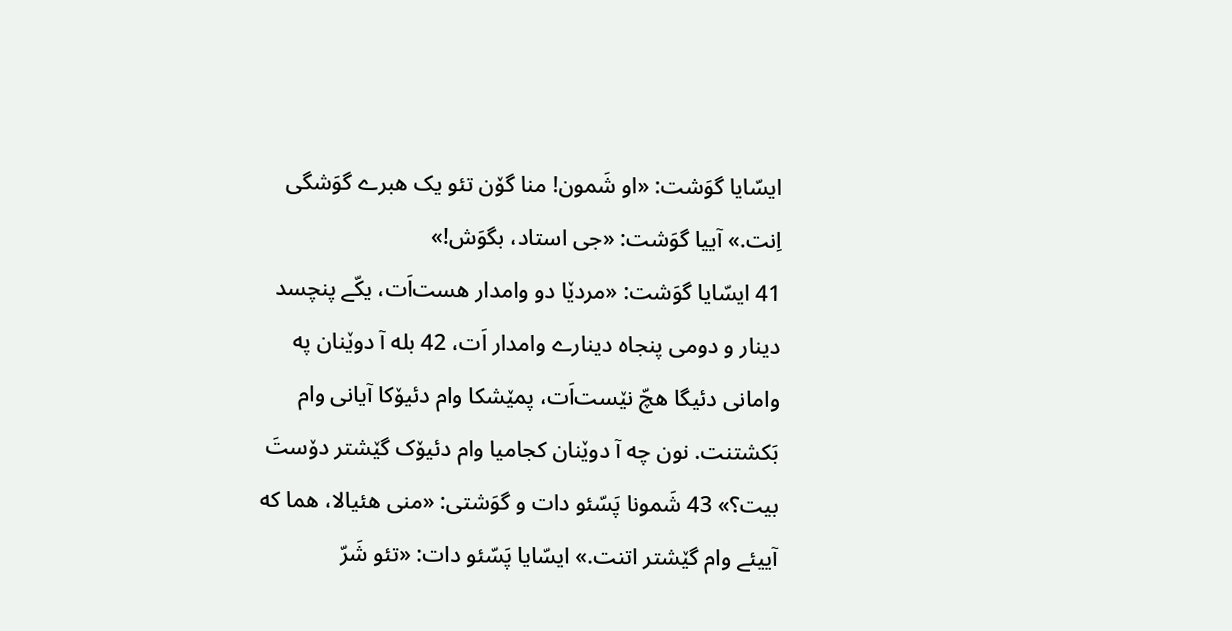ایسّایا گوَشت: «او شَمون! منا گۆن تئو یک هبرے گوَشگی اِنت.» آییا گوَشت: «جی استاد، بگوَش!»
41 ایسّایا گوَشت: «مردێا دو وامدار هست‌اَت، یکّے پنچسد دینار و دومی پنجاه دینارے وامدار اَت، 42 بله آ دوێنان په وامانی دئیگا هچّ نێست‌اَت، پمێشکا وام دئیۆکا آیانی وام بَکشتنت. نون چه آ دوێنان کجامیا وام دئیۆک گێشتر دۆستَ بیت؟» 43 شَمونا پَسّئو دات و گوَشتی: «منی هئیالا، هما که آییئے وام گێشتر اتنت.» ایسّایا پَسّئو دات: «تئو شَرّ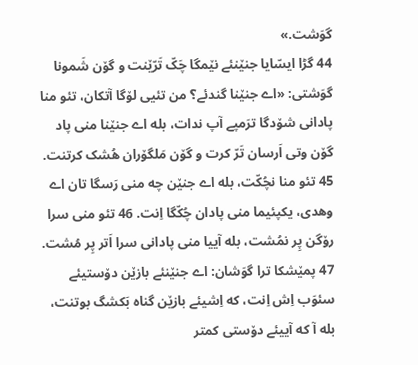گوَشت.»
44 گڑا ایسّایا جنێنئے نێمگا چَکّ تَرّێنت و گۆن شَمونا گوَشتی: «اے جنێنا گندئے؟ من تئیی لۆگا آتکان، تئو منا پادانی شۆدگا ترَمپے آپ ندات، بله اے جنێنا منی پاد گۆن وتی اَرسان تَرّ کرت و گۆن مَلگۆران هُشک کرتنت. 45 تئو منا نچُکّت، بله اے جنێن چه منی رَسگا تان اے وهدی، یکپئیما منی پادان چُکّگا اِنت. 46 تئو منی سرا رۆگن پِر نمُشت، بله آییا منی پادانی سرا اَتر پِر مُشت. 47 پمێشکا ترا گوَشان: اے جنێنئے بازێن دۆستیئے سئوَب اِش اِنت، که اِشیئے بازێن گناه بَکشگ بوتنت، بله آ که آییئے دۆستی کمتر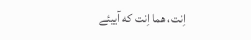اِنت، هما اِنت که آییئے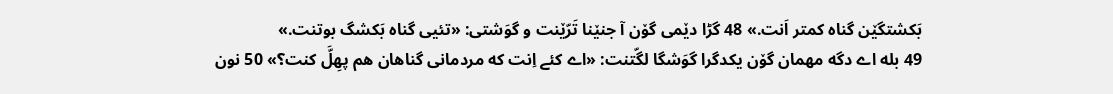بَکشتگێن گناه کمتر اَنت.» 48 گڑا دێمی گۆن آ جنێنا تَرّێنت و گوَشتی: «تئیی گناه بَکشگ بوتنت.»
49 بله اے دگه مهمان گۆن یکدگرا گوَشگا لگّتنت: «اے کئے اِنت که مردمانی گناهان هم پهِلَّ کنت؟» 50 نون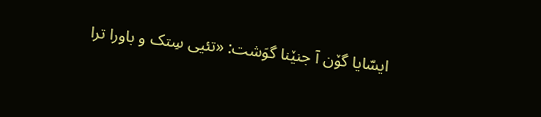ایسّایا گۆن آ جنێنا گوَشت: «تئیی سِتک و باورا ترا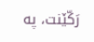رَکّێنت، په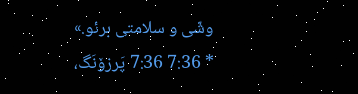وشّی و سلامتی برئو.»
* 7:36 7:36 پَرزۆنَگ،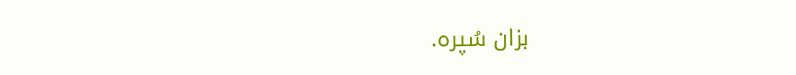بزان سُپره.